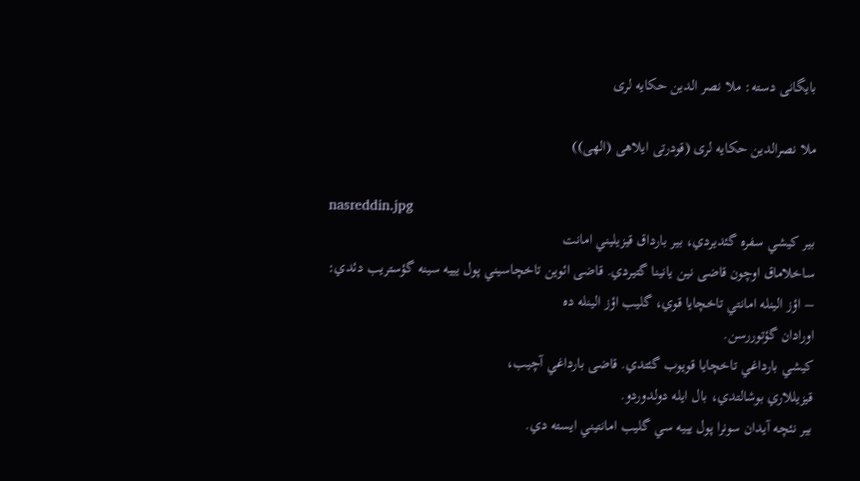بایگانی دسته: ملا نصر الدین حکایه لری

ملا نصرالدین حکایه لری (قودرتی ایلاهی (الهی))

nasreddin.jpg
بير کيشي سفره گئديردي، بير بارداق قيزيليني امانت
ساخلاماق اوچون قاضی نين يانينا گتيردي. قاضی ائوين تاخچاسيني پول يييه سينه گؤستريب دئدي:
– اؤز الينله امانتي تاخچايا قوي، گليب اؤز الينله ده
اورادان گؤتوررسن.
کيشي بارداغي تاخچايا قويوب گئتدي. قاضی بارداغي آچيب،
قيزيللاري بوشالتدي، بال ايله دولدوردو.
بير نئچه آيدان سونرا پول يييه سي گليب امانتيني ايسته دي.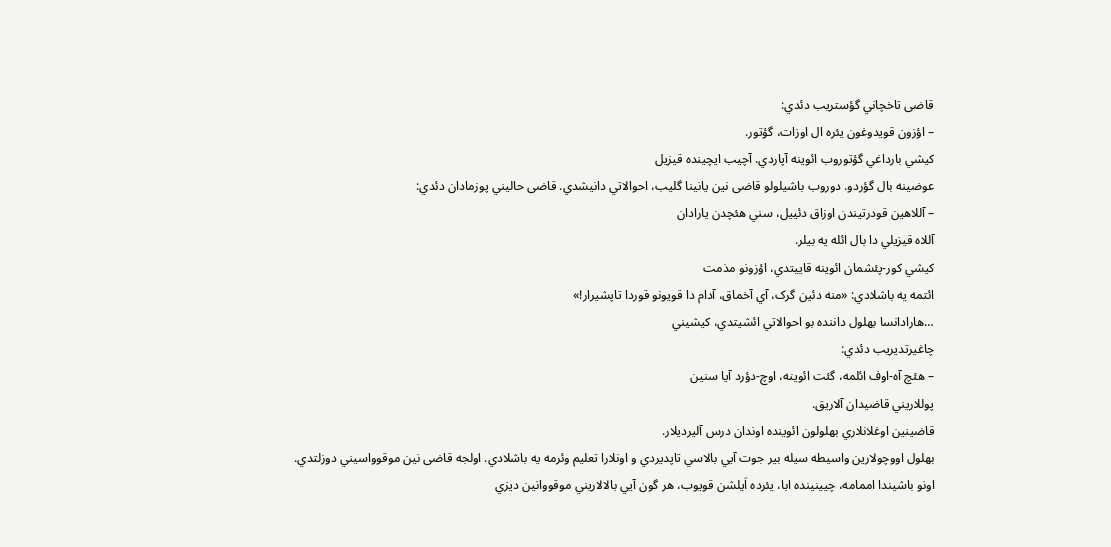قاضی تاخچاني گؤستريب دئدي:
– اؤزون قويدوغون يئره ال اوزات، گؤتور.
کيشي بارداغي گؤتوروب ائوينه آپاردي. آچيب ايچينده قيزيل
عوضينه بال گؤردو. دوروب باشيلولو قاضی نين يانينا گليب، احوالاتي دانيشدي. قاضی حاليني پوزمادان دئدي:
– آللاهين قودرتيندن اوزاق دئييل، سني هئچدن يارادان
آللاه قيزيلي دا بال ائله يه بيلر.
کيشي کور-پئشمان ائوينه قاييتدي، اؤزونو مذمت
ائتمه يه باشلادي: «منه دئين گرک، آي آخماق، آدام دا قويونو قوردا تاپشيرار!»
…هارادانسا بهلول داننده بو احوالاتي ائشيتدي، کيشيني
چاغيرتديريب دئدي:
– هئچ آه-اوف ائلمه، گئت ائوينه، اوچ-دؤرد آيا سنين
پوللاريني قاضیدان آلاريق.
قاضینين اوغلانلاري بهلولون ائوينده اوندان درس آليرديلار.
بهلول اووچولارين واسيطه سيله بير جوت آيي بالاسي تاپديردي و اونلارا تعليم وئرمه يه باشلادي. اولجه قاضی نين موقوواسيني دوزلتدي. اونو باشيندا اممامه، چيينينده ابا، يئرده اَيلشن قويوب، هر گون آيي بالالاريني موقووانين ديزي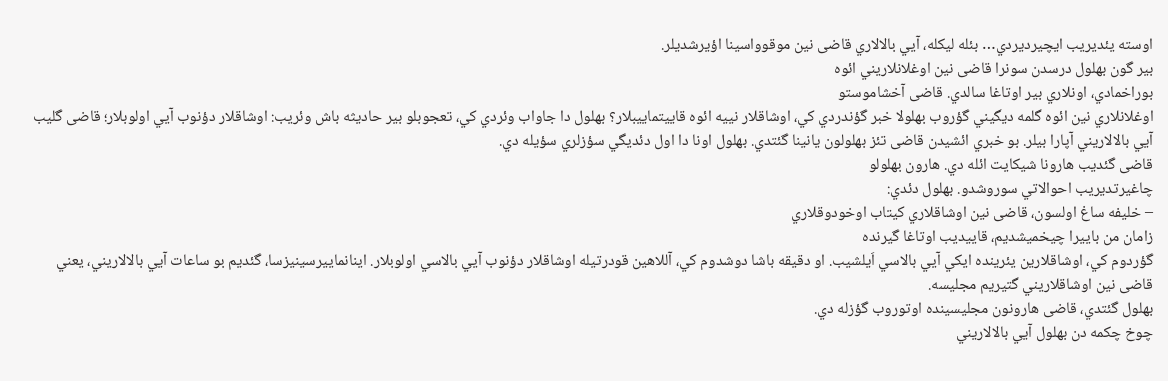اوسته يئديريب ايچيرديردي… بئله ليکله، آيي بالالاري قاضی نين موقوواسينا اؤيرشديلر.
بير گون بهلول درسدن سونرا قاضی نين اوغلانلاريني ائوه
بوراخمادي، اونلاري بير اوتاغا سالدي. قاضی آخشاموستو
اوغلانلاري نين ائوه گلمه ديگيني گؤروب بهلولا خبر گؤندردي کي، اوشاقلار نييه ائوه قاييتماييبلار؟ بهلول دا جاواب وئردي کي، تعجوبلو بير حاديثه باش وئريب: اوشاقلار دؤنوب آيي اولوبلار؛ قاضی گليب آيي بالالاريني آپارا بيلر. بو خبري ائشيدن قاضی تئز بهلولون يانينا گئتدي. بهلول اونا دا اول دئديگي سؤزلري سؤيله دي.
قاضی گئديب هارونا شيکايت ائله دي. هارون بهلولو
چاغيرتديريب احوالاتي سوروشدو. بهلول دئدي:
– خليفه ساغ اولسون، قاضی نين اوشاقلاري کيتاب اوخودوقلاري
زامان من باييرا چيخميشديم، قاييديب اوتاغا گيرنده
گؤردوم کي، اوشاقلارين يئرينده ايکي آيي بالاسي اَيلشيب. او دقيقه باشا دوشدوم کي، آللاهين قودرتيله اوشاقلار دؤنوب آيي بالاسي اولوبلار. اينانماييرسينيزسا، گئديم بو ساعات آيي بالالاريني، يعني قاضی نين اوشاقلاريني گتيريم مجليسه.
بهلول گئتدي، قاضی هارونون مجليسينده اوتوروب گؤزله دي.
چوخ چکمه دن بهلول آيي بالالاريني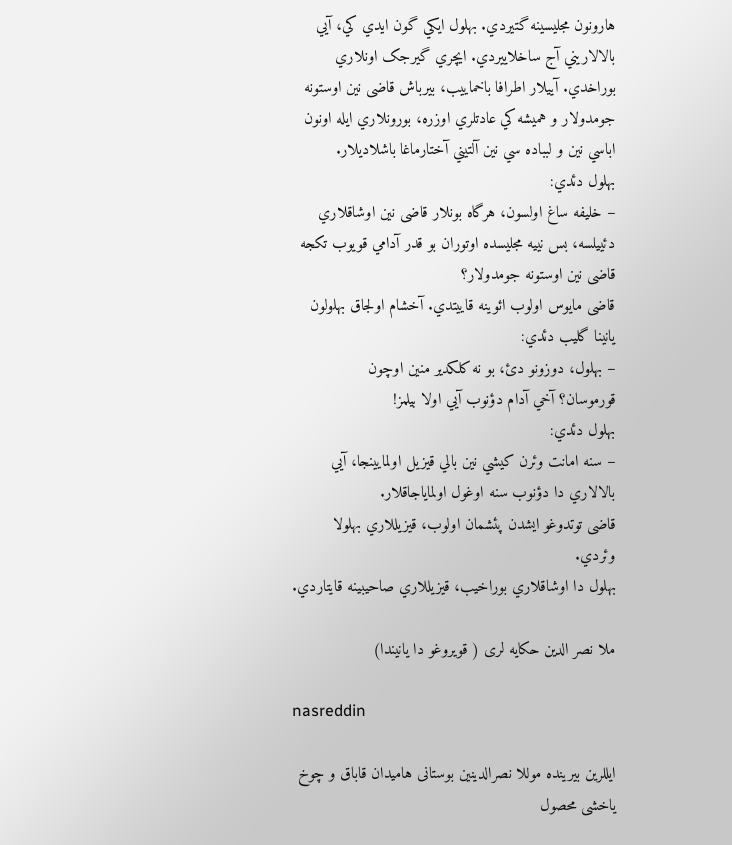هارونون مجليسينه گتيردي. بهلول ايکي گون ايدي کي، آيي بالالاريني آج ساخلاييردي. ايچري گيرجک اونلاري بوراخدي. آييلار اطرافا باخماييب، بيرباش قاضی نين اوستونه جومدولار و هميشه کي عادتلري اوزره، بورونلاري ايله اونون اباسي نين و لبباده سي نين آلتيني آختارماغا باشلاديلار.
بهلول دئدي:
– خليفه ساغ اولسون، هرگاه بونلار قاضی نين اوشاقلاري
دئييلسه، بس نييه مجليسده اوتوران بو قدر آدامي قويوب تکجه قاضی نين اوستونه جومدولار؟
قاضی مايوس اولوب ائوينه قاييتدي. آخشام اولجاق بهلولون
يانينا گليب دئدي:
– بهلول، دوزونو دئ، بو نه کلکدير منين اوچون
قورموسان؟ آخي آدام دؤنوب آيي اولا بيلمز!
بهلول دئدي:
– سنه امانت وئرن کيشي نين بالي قيزيل اولمايينجا، آيي
بالالاري دا دؤنوب سنه اوغول اولماياجاقلار.
قاضی توتدوغو ايشدن پئشمان اولوب، قيزيللاري بهلولا وئردي.
بهلول دا اوشاقلاري بوراخيب، قيزيللاري صاحيبينه قايتاردي.

ملا نصر الدین حکایه لری ( قویروغو دا یانیندا)

nasreddin

ایللرین بیرینده موللا نصرالدینین بوستانی هامیدان قاباق و چوخ
یاخشی محصول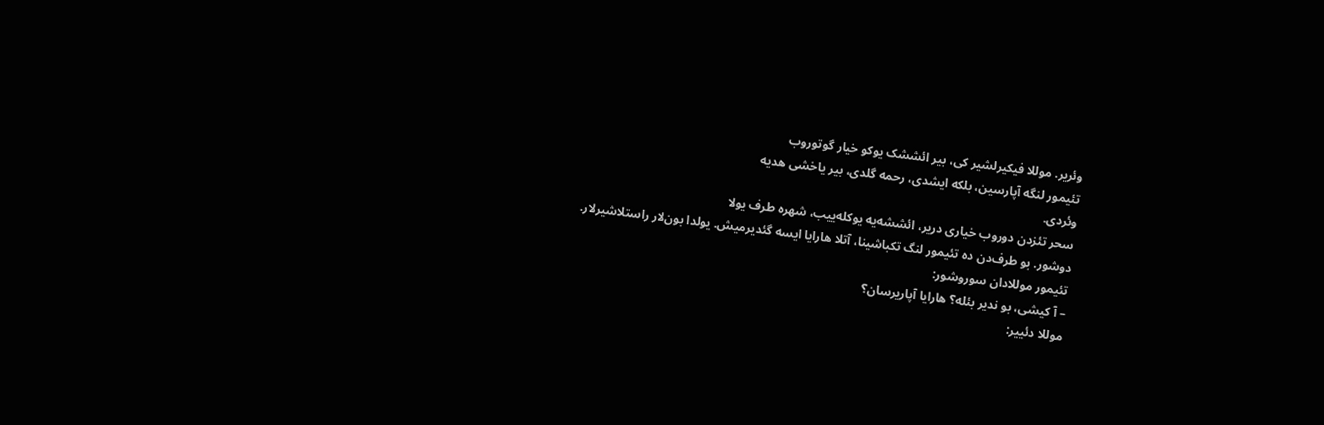وئریر. موللا فیکیرلشیر کی، بیر ائششک یوکو خیار گوتوروب
تئیمور لنگه آپارسین، بلکه ایشدی، رحمه گلدی، بیر یاخشی هدیه
وئردی.
سحر تئزدن دوروب خیاری دریر، ائششه‌یه یوکله‌ییب، شهره طرف یولا
دوشور. بو طرف‌دن ده تئیمور لنگ تکباشینا، آتلا هارایا ایسه گئدیرمیش. یولدا بون‌لار راستلاشیرلار.
تئیمور موللا‌دان سوروشور:
– آ کیشی، بو ندیر بئله؟ هارایا آپاریرسان؟
موللا دئییر: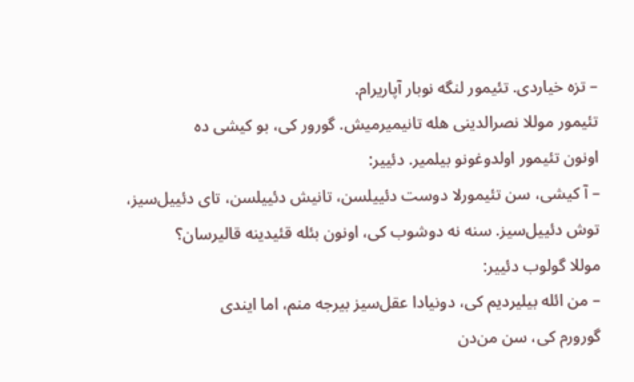– تزه خیاردی. تئیمور لنگه نوبار آپاریرام.
تئیمور موللا نصرالدینی هله تانیمیرمیش. گورور کی، بو کیشی ده
اونون تئیمور اولدوغونو بیلمیر. دئییر:
– آ کیشی، سن تئیمورلا دوست دئییلسن، تانیش دئییلسن، تای دئییل‌سیز،
توش دئییل‌سیز. سنه نه دوشوب کی، اونون بئله قئیدینه قالیرسان؟
موللا گولوب دئییر:
– من ائله بیلیردیم کی، دونیادا عقل‌سیز بیرجه منم، اما ایندی
گورورم کی، سن من‌دن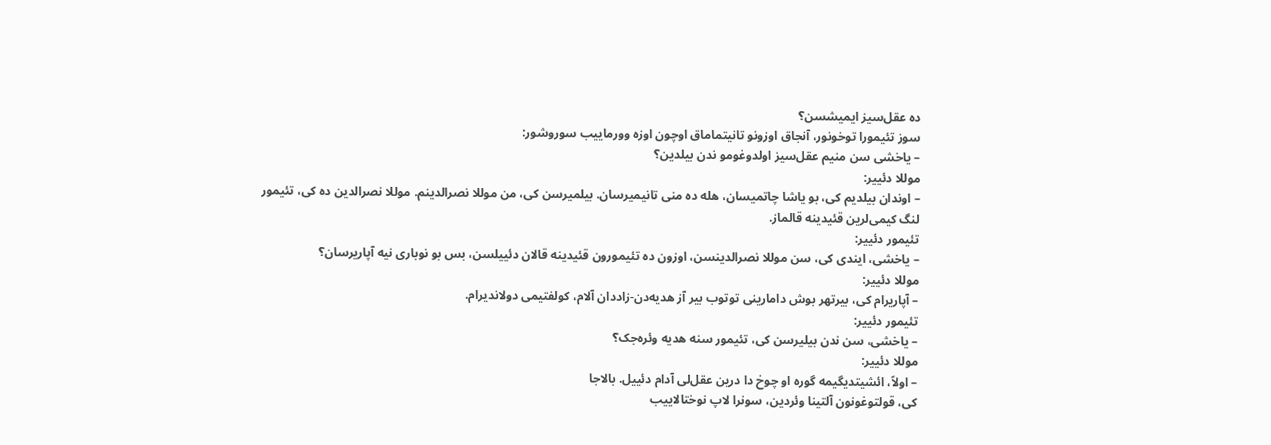ده عقل‌سیز ایمیشسن؟
سوز تئیمورا توخونور، آنجاق اوزونو تانیتماماق اوچون اوزه وورماییب سوروشور:
– یاخشی سن منیم عقل‌سیز اولدوغومو ندن بیلدین؟
موللا دئییر:
– اوندان بیلدیم کی، بو یاشا چاتمیسان، هله ده منی تانیمیرسان. بیلمیرسن کی، من موللا نصرالدینم. موللا نصرالدین ده کی، تئیمور
لنگ کیمی‌لرین قئیدینه قالماز.
تئیمور دئییر:
– یاخشی، ایندی کی، سن موللا نصرالدینسن، اوزون ده تئیمورون قئیدینه قالان دئییلسن، بس بو نوباری نیه آپاریرسان؟
موللا دئییر:
– آپاریرام کی، بیرتهر بوش دامارینی توتوب بیر آز هدیه‌دن-زاددان آلام، کولفتیمی دولاندیرام.
تئیمور دئییر:
– یاخشی، سن ندن بیلیرسن کی، تئیمور سنه هدیه وئره‌جک؟
موللا دئییر:
– اولاً، ائشیتدیگیمه گوره او چوخ دا درین عقل‌لی آدام دئییل. بالاجا
کی، قولتوغونون آلتینا وئردین، سونرا لاپ نوختالاییب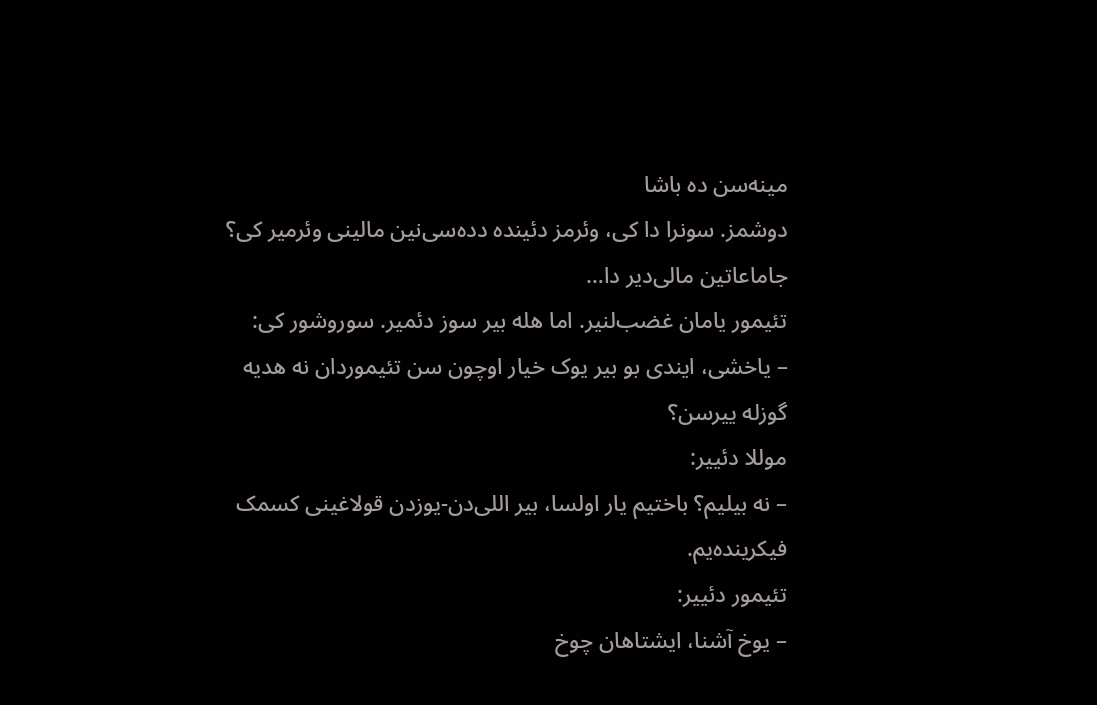مینه‌سن ده باشا
دوشمز. سونرا دا کی، وئرمز دئینده دده‌سی‌نین مالینی وئرمیر کی؟
جاماعاتین مالی‌دیر دا…
تئیمور یامان غضب‌لنیر. اما هله بیر سوز دئمیر. سوروشور کی:
– یاخشی، ایندی بو بیر یوک خیار اوچون سن تئیموردان نه هدیه
گوزله ییرسن؟
موللا دئییر:
– نه بیلیم؟ باختیم یار اولسا، بیر اللی‌دن-یوزدن قولاغینی کسمک
فیکرینده‌یم.
تئیمور دئییر:
– یوخ آشنا، ایشتاهان چوخ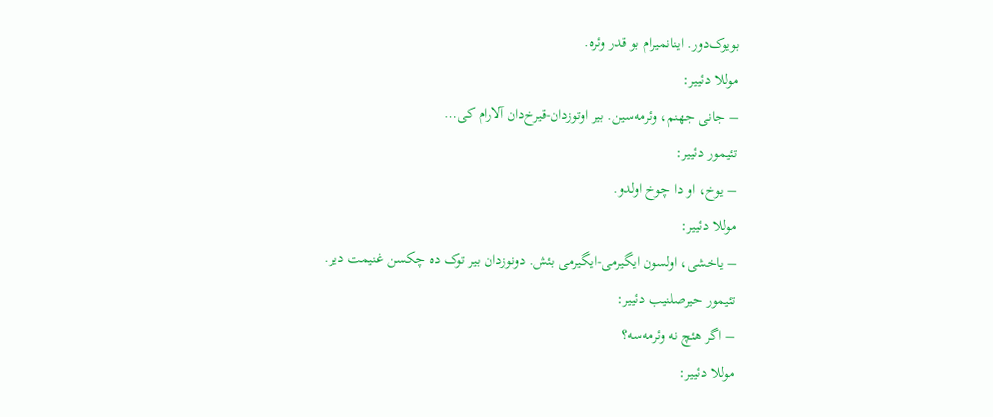بویوک‌دور. اینانمیرام بو قدر وئره.
موللا دئییر:
– جانی جهنم، وئرمه‌سین. بیر اوتوزدان-قیرخ‌دان آلارام کی…
تئیمور دئییر:
– یوخ، او دا چوخ اولدو.
موللا دئییر:
– یاخشی، اولسون ایگیرمی-ایگیرمی بئش. دونوزدان بیر توک ده چکسن غنیمت‌ دیر.
تئیمور حیرصلنیب دئییر:
– اگر هئچ نه وئرمه‌سه؟
موللا دئییر: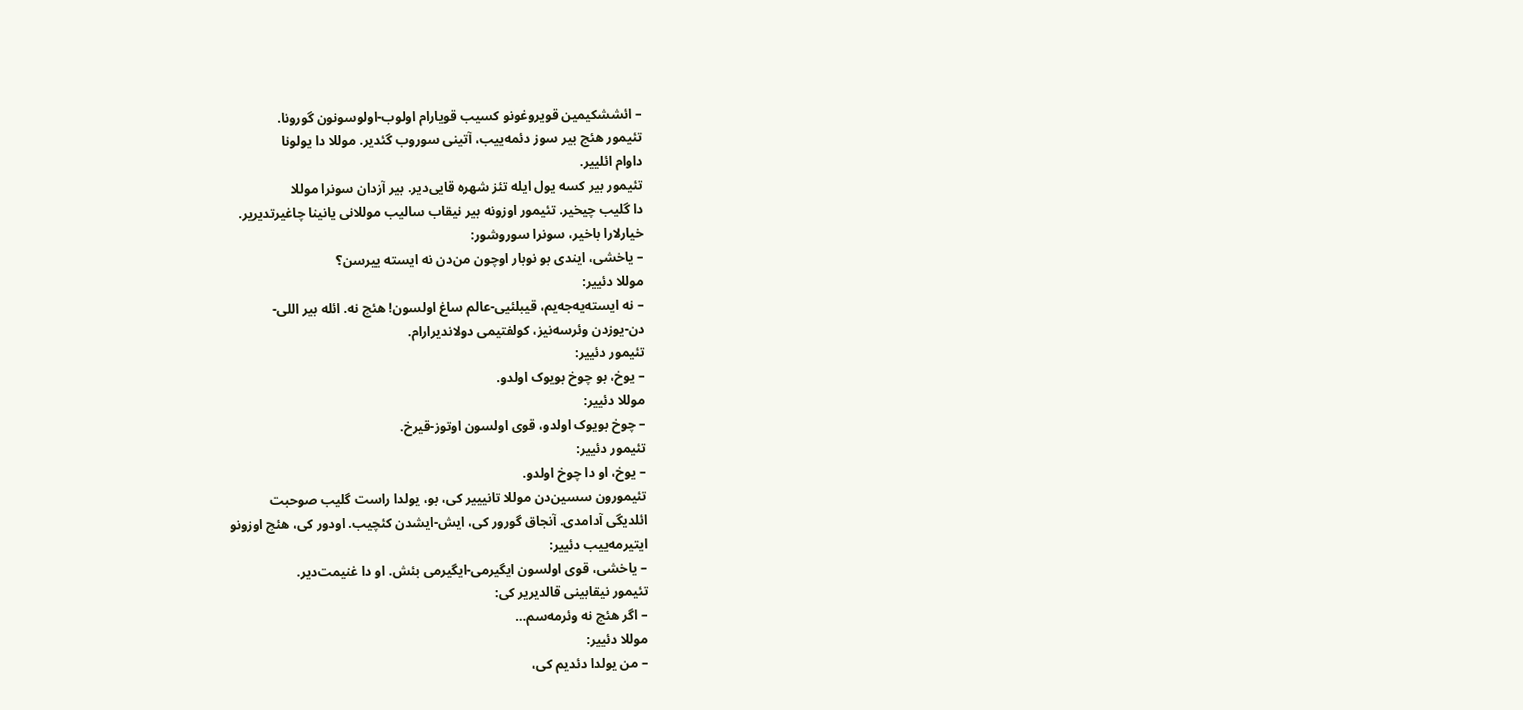– ائششکیمین قویروغونو کسیب قویارام اولوب-اولوسونون گورونا.
تئیمور هئچ بیر سوز دئمه‌ییب، آتینی سوروب گئدیر. موللا دا یولونا
داوام ائلییر.
تئیمور بیر کسه یول ایله تئز شهره قایی‌دیر. بیر آزدان سونرا موللا
دا گلیب چیخیر. تئیمور اوزونه بیر نیقاب سالیب موللانی یانینا چاغیرتدیریر.
خیارلارا باخیر، سونرا سوروشور:
– یاخشی، ایندی بو نوبار اوچون من‌دن نه ایسته ییرسن؟
موللا دئییر:
– نه ایسته‌یه‌جه‌یم، قیبلئیی-عالم ساغ اولسون! هئچ نه. ائله بیر اللی-
دن-یوزدن وئرسه‌نیز، کولفتیمی دولاندیرارام.
تئیمور دئییر:
– یوخ، بو چوخ بویوک اولدو.
موللا دئییر:
– چوخ بویوک اولدو، قوی اولسون اوتوز-قیرخ.
تئیمور دئییر:
– یوخ، او دا چوخ اولدو.
تئیمورون سسین‌دن موللا تانیییر کی، بو، یولدا راست گلیب صوحبت
ائلدیگی آدامدی. آنجاق گورور کی، ایش-ایشدن کئچیب. اودور کی، هئچ اوزونو
ایتیرمه‌ییب دئییر:
– یاخشی، قوی اولسون ایگیرمی-ایگیرمی بئش. او دا غنیمت‌دیر.
تئیمور نیقابینی قالدیریر کی:
– اگر هئچ نه وئرمه‌سم…
موللا دئییر:
– من یولدا دئدیم کی،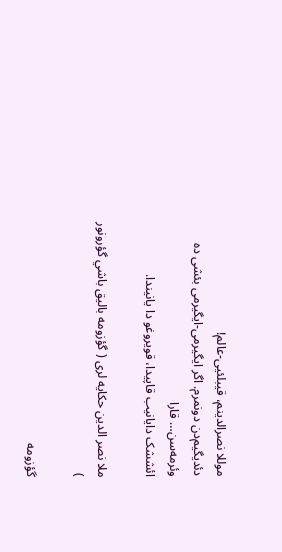موللا نصرالدینم، قیبلئیی-عالم!
دئدیگیم‌دن دونمرم. اگر ایگیرمی-ایگیرمی بئشی ده وئرمه‌سن… قارا
ائششک دایانیب قاپیدا، قویروغو دا یانیندا.

ملا نصر الدین حکایه لری ( گؤزومه باليق باشي گؤرونور )

گؤزومه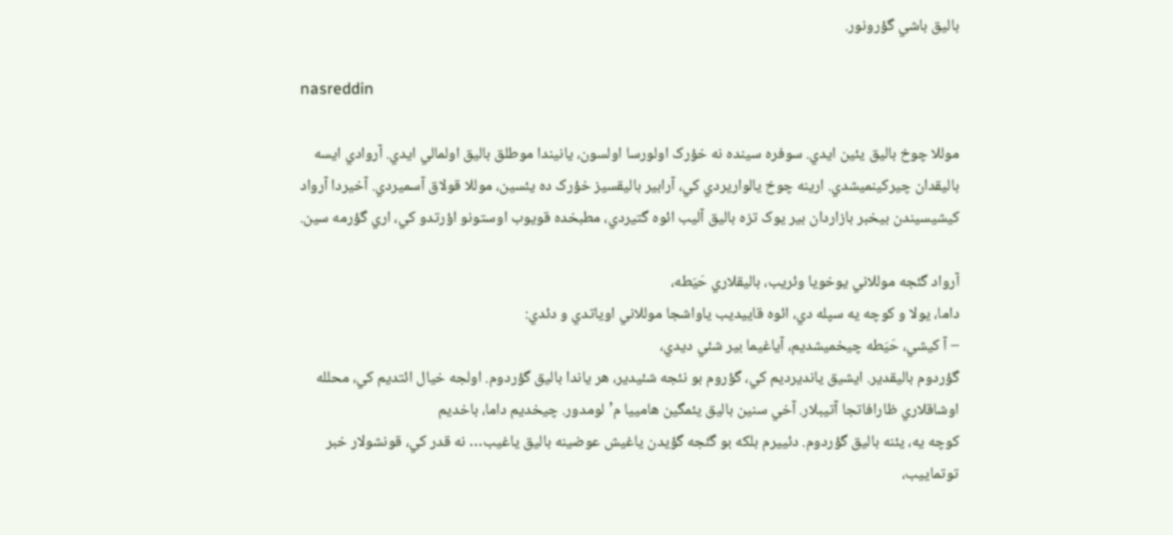باليق باشي گؤرونور.

nasreddin

موللا چوخ باليق يئين ايدي. سوفره سينده نه خؤرک اولورسا اولسون، يانيندا موطلق باليق اولمالي ايدي. آروادي ايسه باليقدان چيرکينميشدي. ارينه چوخ يالواريردي کي، آرابير باليقسيز خؤرک ده يئسين، موللا قولاق آسميردي. آخيردا آرواد کيشيسيندن بيخبر بازاردان بير يوک تزه باليق آليب ائوه گتيردي، مطبخده قويوب اوستونو اؤرتدو کي، اري گؤرمه سين.

آرواد گئجه موللاني يوخويا وئريب، باليقلاري حَيَطه،
داما، يولا و کوچه يه سپله دي، ائوه قاييديب ياواشجا موللاني اوياتدي و دئدي:
– آ کيشي، حَيَطه چيخميشديم، آياغيما بير شئي ديدي،
گؤردوم باليقدير. ايشيق يانديرديم کي، گؤروم بو نئجه شئيدير، هر ياندا باليق گؤردوم. اولجه خيال ائتديم کي، محلله اوشاقلاري ظارافاتجا آتيبلار. آخي سنين باليق يئمگين هامييا م’لومدور. چيخديم داما، باخديم
کوچه يه، يئنه باليق گؤردوم. دئييرم بلکه بو گئجه گؤيدن ياغيش عوضينه باليق ياغيب… نه قدر کي، قونشولار خبر توتماييب،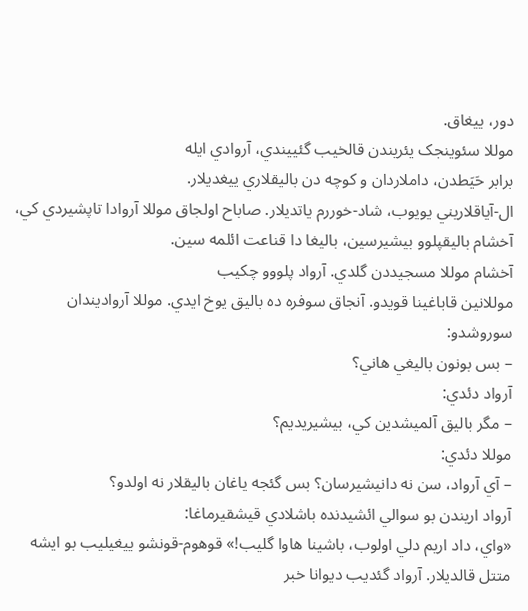دور، ييغاق.
موللا سئوينجک يئريندن قالخيب گئييندي، آروادي ايله
برابر حَيَطدن، داملاردان و کوچه دن باليقلاري ييغديلار.
ال-آياقلاريني يويوب، شاد-خوررم ياتديلار. صاباح اولجاق موللا آروادا تاپشيردي کي، آخشام باليقپلوو بيشيرسين، باليغا دا قناعت ائلمه سين.
آخشام موللا مسجيددن گلدي. آرواد پلووو چکيب
موللانين قاباغينا قويدو. آنجاق سوفره ده باليق يوخ ايدي. موللا آرواديندان سوروشدو:
– بس بونون باليغي هاني؟
آرواد دئدي:
– مگر باليق آلميشدين کي، بيشيريديم؟
موللا دئدي:
– آي آرواد، سن نه دانيشيرسان؟ بس گئجه ياغان باليقلار نه اولدو؟
آرواد اريندن بو سوالي ائشيدنده باشلادي قيشقيرماغا:
«واي، داد اريم دلي اولوب، باشينا هاوا گليب!» قوهوم-قونشو ييغيليب بو ايشه متتل قالديلار. آرواد گئديب ديوانا خبر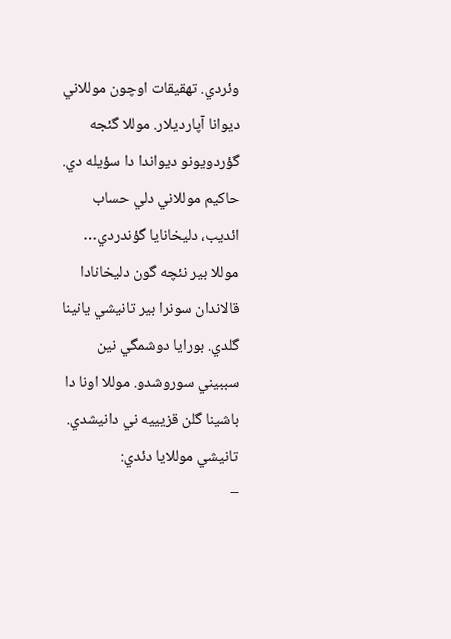وئردي. تهقيقات اوچون موللاني ديوانا آپارديلار. موللا گئجه گؤردويونو ديواندا دا سؤيله دي. حاکيم موللاني دلي حساب ائديب، دليخانايا گؤندردي…
موللا بير نئچه گون دليخانادا قالاندان سونرا بير تانيشي يانينا گلدي. بورايا دوشمگي نين سببيني سوروشدو. موللا اونا دا باشينا گلن قزيييه ني دانيشدي. تانيشي موللايا دئدي:
–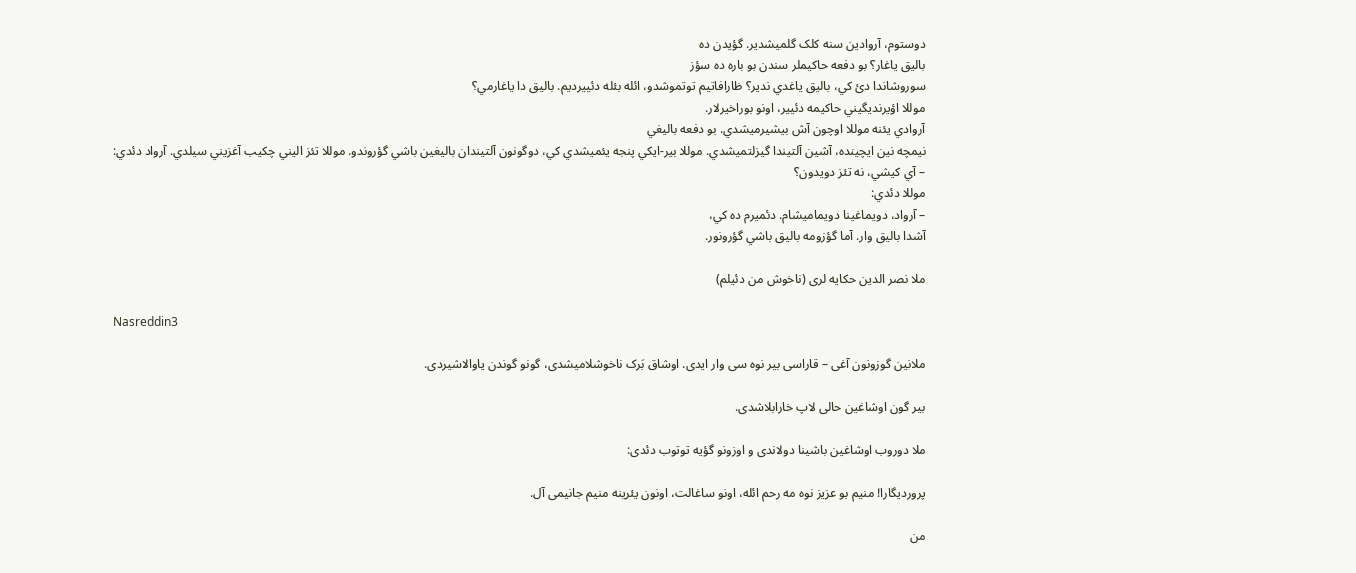دوستوم، آروادين سنه کلک گلميشدير. گؤيدن ده
باليق ياغار؟ بو دفعه حاکيملر سندن بو باره ده سؤز
سوروشاندا دئ کي، باليق ياغدي ندير؟ ظارافاتيم توتموشدو، ائله بئله دئييرديم. باليق دا ياغارمي؟
موللا اؤيرنديگيني حاکيمه دئيير، اونو بوراخيرلار.
آروادي يئنه موللا اوچون آش بيشيرميشدي. بو دفعه باليغي
نيمچه نين ايچينده، آشين آلتيندا گيزلتميشدي. موللا بير-ايکي پنجه يئميشدي کي، دوگونون آلتيندان باليغين باشي گؤروندو. موللا تئز اليني چکيب آغزيني سيلدي. آرواد دئدي:
– آي کيشي، نه تئز دويدون؟
موللا دئدي:
– آرواد، دويماغينا دويماميشام. دئميرم ده کي،
آشدا باليق وار. آما گؤزومه باليق باشي گؤرونور.

ملا نصر الدین حکایه لری (ناخوش من دئیلم)

Nasreddin3

ملانین گوزونون آغی – قاراسی بیر نوه سی وار ایدی. اوشاق بَرک ناخوشلامیشدی، گونو گوندن یاوالاشیردی.

بیر گون اوشاغین حالی لاپ خارابلاشدی.

ملا دوروب اوشاغین باشینا دولاندی و اوزونو گؤیه توتوب دئدی:

پروردیگارا! منیم بو عزیز نوه مه رحم ائله، اونو ساغالت، اونون يئرینه منیم جانیمی آل.

من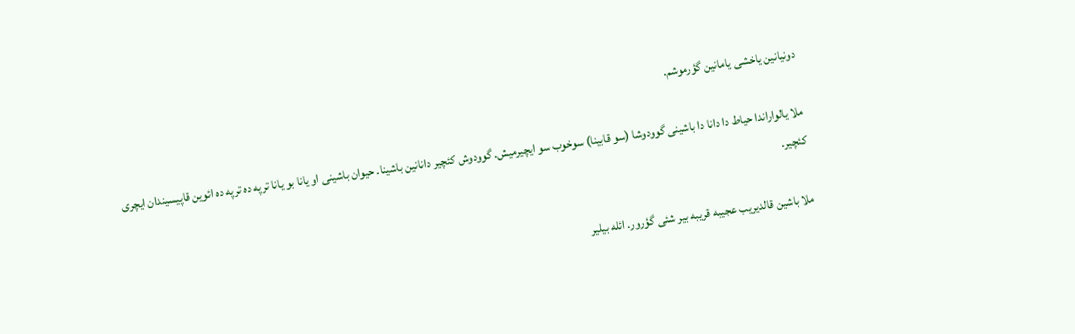دونیانین یاخشی یامانین گؤرموشم.

ملا یالواراندا حیاط دا دانا دا باشینی گوودوشا (سو قابینا) سوخوب سو ایچیرمیش. گوودوش کئچیر دانانین باشینا. حیوان باشینی او یانا بو یانا ترپه ده ترپه ده ائوین قاپیسیندان ایچری کئچیر.

ملا باشین قالدیریب عجیبه قریبه بیر شئی گؤرور. ائله بیلیر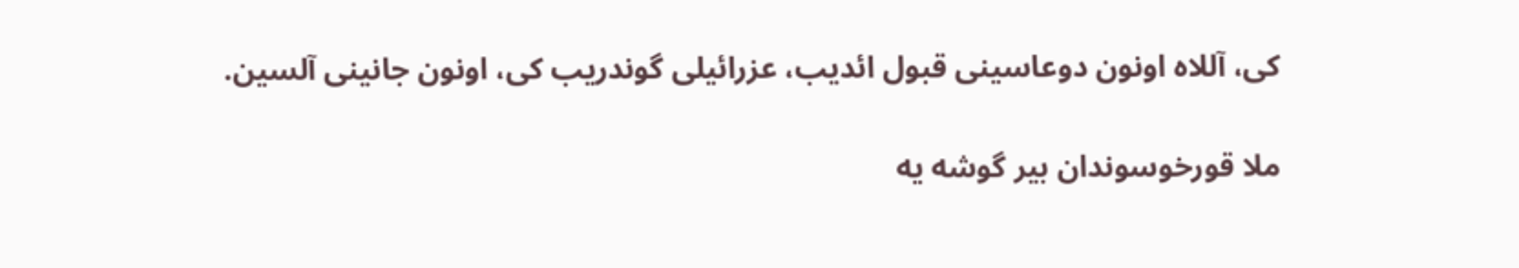کی، آللاه اونون دوعاسینی قبول ائدیب، عزرائیلی گوندریب کی، اونون جانینی آلسین.

ملا قورخوسوندان بیر گوشه یه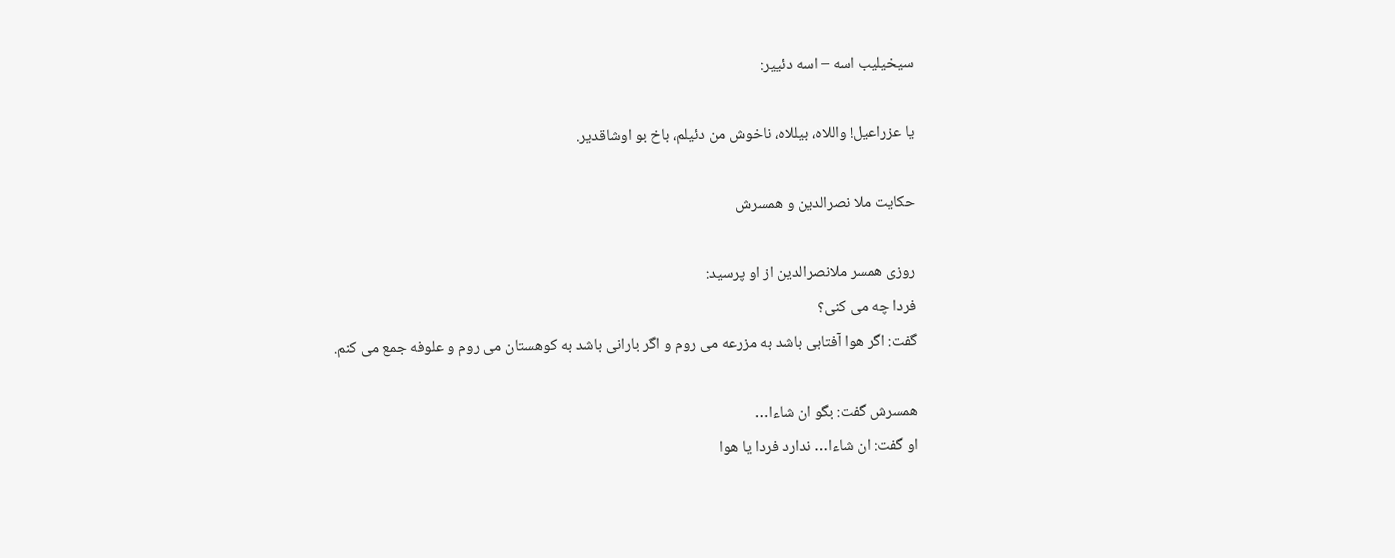سیخیلیب اسه – اسه دئییر:

یا عزراعیل! واللاه، بیللاه، ناخوش من دئیلم، باخ بو اوشاقدیر.

حکایت ملا نصرالدین و همسرش

روزی همسر ملانصرالدین از او پرسید:
فردا چه می کنی؟
گفت: اگر هوا آفتابی باشد به مزرعه می روم و اگر بارانی باشد به کوهستان می روم و علوفه جمع می کنم.

همسرش گفت: بگو ان شاءا…
او گفت: ان شاءا… ندارد فردا یا هوا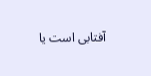آفتابی است یا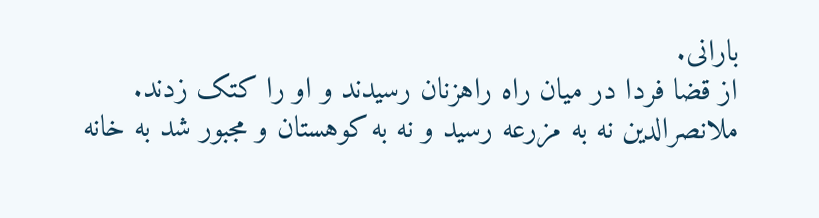بارانی.
از قضا فردا در میان راه راهزنان رسیدند و او را کتک زدند.
ملانصرالدین نه به مزرعه رسید و نه به کوهستان و مجبور شد به خانه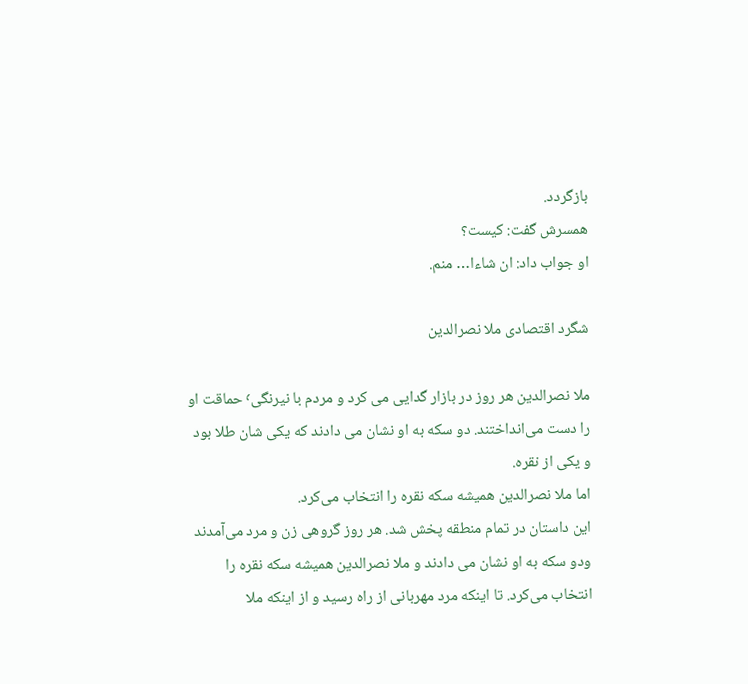بازگردد.
همسرش گفت: کیست؟
او جواب داد: ان شاءا… منم.

شگرد اقتصادی ملا نصرالدین

ملا نصرالدین هر روز در بازار گدایی می کرد و مردم با نیرنگی٬ حماقت او را دست می‌انداختند. دو سکه به او نشان می ‌دادند که یکی شان طلا بود و یکی از نقره.
اما ملا نصرالدین همیشه سکه نقره را انتخاب می‌کرد.
این داستان در تمام منطقه پخش شد. هر روز گروهی زن و مرد می‌آمدند ودو سکه به او نشان می دادند و ملا نصرالدین همیشه سکه نقره را انتخاب می‌کرد. تا اینکه مرد مهربانی از راه رسید و از اینکه ملا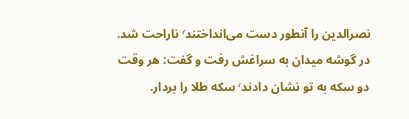نصرالدین را آنطور دست می‌انداختند٬ ناراحت شد. در گوشه میدان به سراغش رفت و گفت: هر وقت دو سکه به تو نشان دادند٬ سکه طلا را بردار.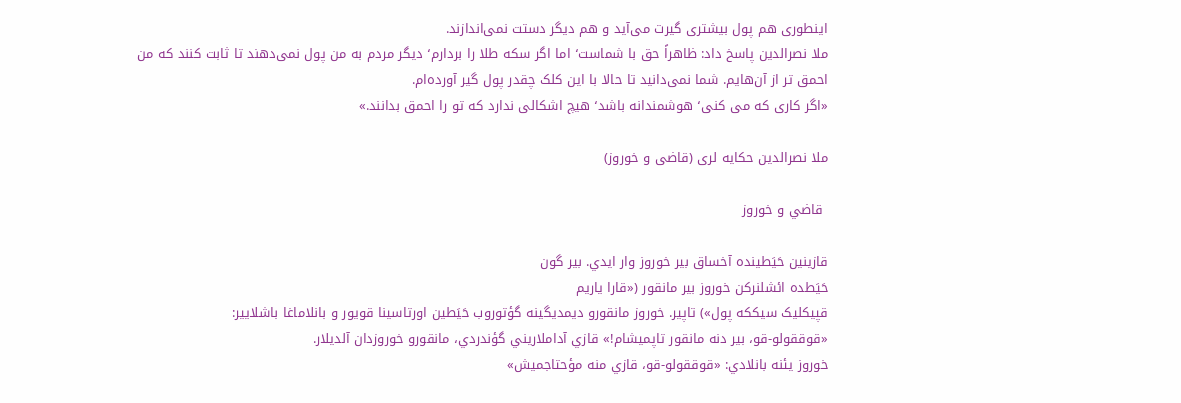اینطوری هم پول بیشتری گیرت می‌آید و هم دیگر دستت نمی‌اندازند.
ملا نصرالدین پاسخ داد: ظاهراً حق با شماست٬ اما اگر سکه طلا را بردارم٬ دیگر مردم به من پول نمی‌دهند تا ثابت کنند که من احمق تر از آن‌هایم. شما نمی‌دانید تا حالا با این کلک چقدر پول گیر آورده‌ام.
«اگر کاری که می کنی٬ هوشمندانه باشد٬ هیچ اشکالی ندارد که تو را احمق بدانند.»

ملا نصرالدین حکایه لری (قاضی و خوروز)

 قاضي و خوروز

قازينين حَيَطينده آخساق بير خوروز وار ايدي. بير گون
حَيَطده ائشلنرکن خوروز بير مانقور («قارا ياريم
قپيکليک سیککه پول») تاپير. خوروز مانقورو ديمديگينه گؤتوروب حَيَطين اورتاسينا قويور و بانلاماغا باشلايير:
«قوققولو-قو، بير دنه مانقور تاپميشام!» قازي آداملاريني گؤندردي، مانقورو خوروزدان آلديلار.
خوروز يئنه بانلادي: «قوققولو-قو، قازي منه مؤحتاجميش»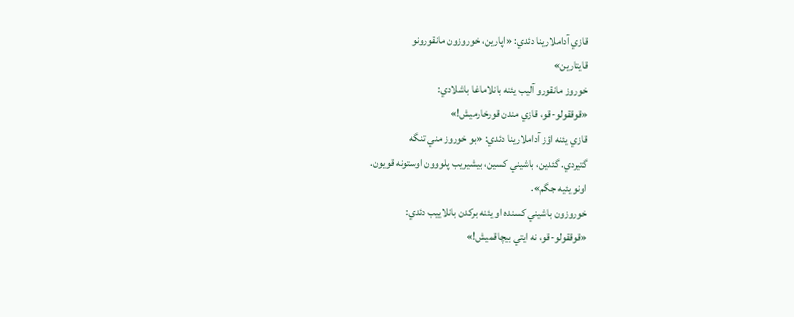قازي آداملارينا دئدي: «اپارين، خوروزون مانقورونو
قايتارين»
خوروز مانقورو آليب يئنه بانلاماغا باشلادي:
«قوققولو-قو، قازي مندن قورخارميش!»
قازي يئنه اؤز آداملارينا دئدي: «بو خوروز مني تنگه
گتيردي. گئدين، باشيني کسين، بيشيريب پلووون اوستونه قويون.
اونو يئيه جگم».
خوروزون باشيني کسنده او يئنه برکدن بانلاييب دئدي:
«قوققولو-قو، نه ايتي بيچاقميش!»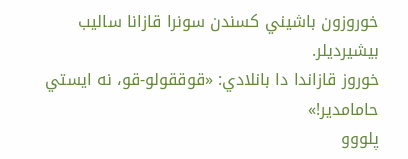خوروزون باشيني کسندن سونرا قازانا ساليب بيشيرديلر.
خوروز قازاندا دا بانلادي: «قوققولو-قو، نه ايستي حامامدير!»
پلووو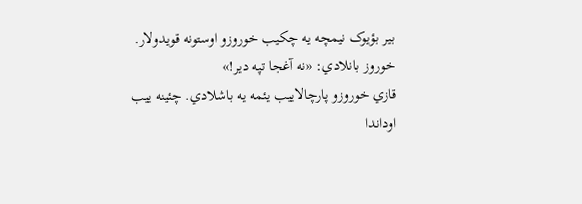بير بؤيوک نيمچه يه چکيب خوروزو اوستونه قويدولار.
خوروز بانلادي: «نه آغجا تپه دير!»
قازي خوروزو پارچالاييب يئمه يه باشلادي. چئينه ييب
اوداندا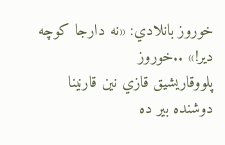خوروز بانلادي: «نه دارجا کوچه دير!» ..خوروز
پلووقاريشيق قازي نين قارنينا دوشنده بير ده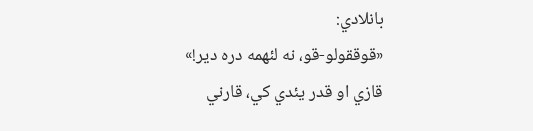بانلادي:
«قوققولو-قو، نه لئهمه دره دير!»
قازي او قدر يئدي کي، قارني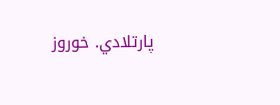پارتلادي. خوروز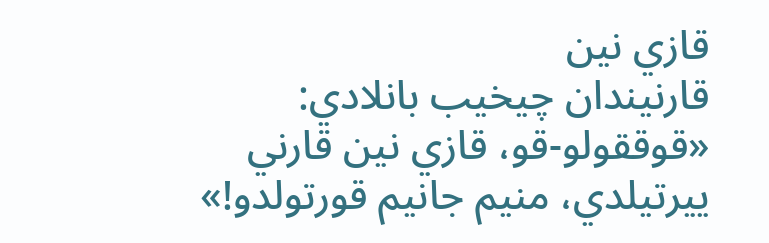قازي نين
قارنيندان چيخيب بانلادي: «قوققولو-قو، قازي نين قارني ييرتيلدي، منيم جانيم قورتولدو!»